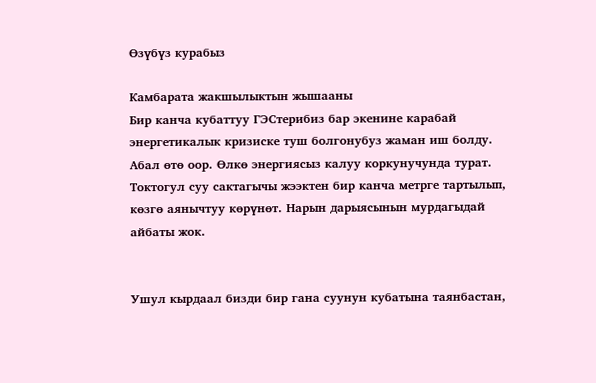Өзүбүз курабыз

Камбарата жакшылыктын жышааны
Бир канча кубаттуу ГЭСтерибиз бар экенине карабай энергетикалык кризиске туш болгонубуз жаман иш болду. Абал өтө оор. Өлкө энергиясыз калуу коркунучунда турат. Токтогул суу сактагычы жээктен бир канча метрге тартылып, көзгө аянычтуу көрүнөт. Нарын дарыясынын мурдагыдай айбаты жок.


Ушул кырдаал бизди бир гана суунун кубатына таянбастан,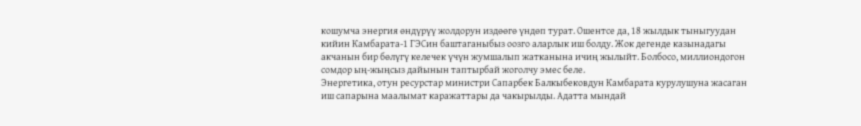кошумча энергия өндүрүү жолдорун издөөгө үндөп турат. Ошентсе да, 18 жылдык тыныгуудан кийин Камбарата-1 ГЭСин баштаганыбыз оозго аларлык иш болду. Жок дегенде казынадагы акчанын бир бөлүгү келечек үчүн жумшалып жатканына ичиң жылыйт. Болбосо, миллиондогон сомдор ың-жыңсыз дайынын таптырбай жоголчу эмес беле.
Энергетика, отун ресурстар министри Сапарбек Балкыбековдун Камбарата курулушуна жасаган иш сапарына маалымат каражаттары да чакырылды. Адатта мындай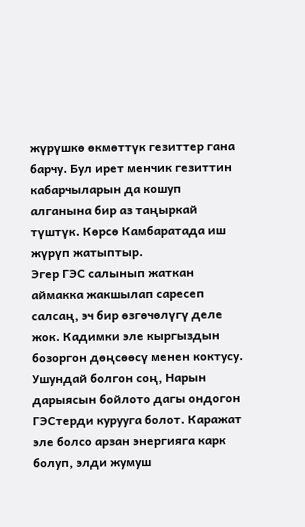жүрүшкө өкмөттүк гезиттер гана барчу. Бул ирет менчик гезиттин кабарчыларын да кошуп алганына бир аз таңыркай түштүк. Көрсө Камбаратада иш жүрүп жатыптыр.
Эгер ГЭС салынып жаткан аймакка жакшылап саресеп салсаң, эч бир өзгөчөлүгү деле жок. Кадимки эле кыргыздын бозоргон дөңсөөсү менен коктусу. Ушундай болгон соң, Нарын дарыясын бойлото дагы ондогон ГЭСтерди курууга болот. Каражат эле болсо арзан энергияга карк болуп, элди жумуш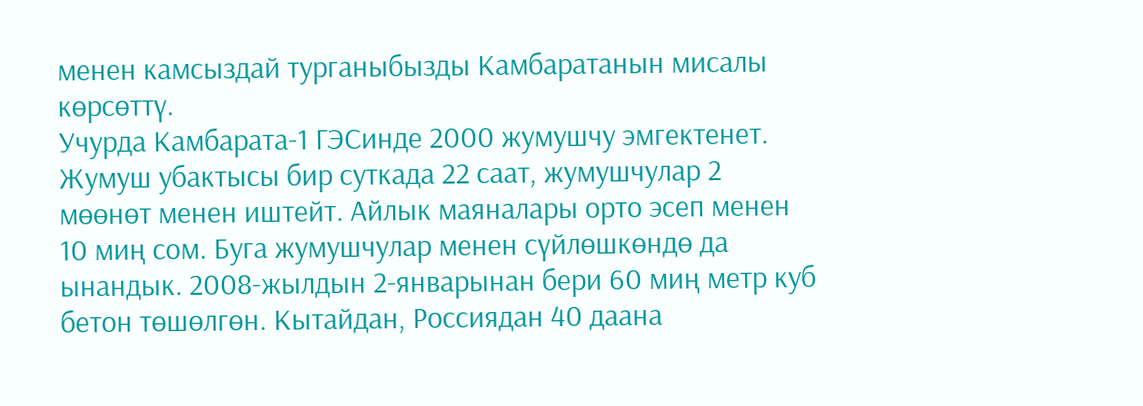менен камсыздай турганыбызды Камбаратанын мисалы көрсөттү.
Учурда Камбарата-1 ГЭСинде 2000 жумушчу эмгектенет. Жумуш убактысы бир суткада 22 саат, жумушчулар 2 мөөнөт менен иштейт. Айлык маяналары орто эсеп менен 10 миң сом. Буга жумушчулар менен сүйлөшкөндө да ынандык. 2008-жылдын 2-январынан бери 60 миң метр куб бетон төшөлгөн. Кытайдан, Россиядан 40 даана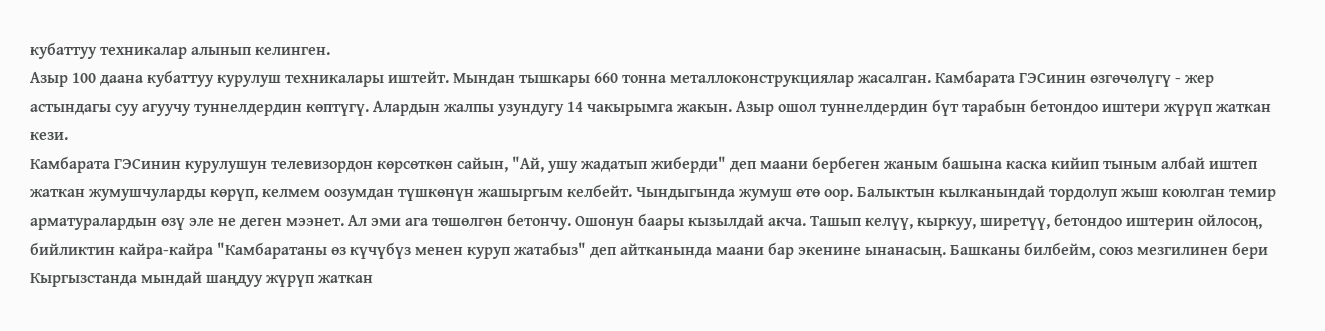кубаттуу техникалар алынып келинген.
Азыр 100 даана кубаттуу курулуш техникалары иштейт. Мындан тышкары 660 тонна металлоконструкциялар жасалган. Камбарата ГЭСинин өзгөчөлүгү - жер астындагы суу агуучу туннелдердин көптүгү. Алардын жалпы узундугу 14 чакырымга жакын. Азыр ошол туннелдердин бүт тарабын бетондоо иштери жүрүп жаткан кези.
Камбарата ГЭСинин курулушун телевизордон көрсөткөн сайын, "Ай, ушу жадатып жиберди" деп маани бербеген жаным башына каска кийип тыным албай иштеп жаткан жумушчуларды көрүп, келмем оозумдан түшкөнүн жашыргым келбейт. Чындыгында жумуш өтө оор. Балыктын кылканындай тордолуп жыш коюлган темир арматуралардын өзү эле не деген мээнет. Ал эми ага төшөлгөн бетончу. Ошонун баары кызылдай акча. Ташып келүү, кыркуу, ширетүү, бетондоо иштерин ойлосоң, бийликтин кайра-кайра "Камбаратаны өз күчүбүз менен куруп жатабыз" деп айтканында маани бар экенине ынанасың. Башканы билбейм, союз мезгилинен бери Кыргызстанда мындай шаңдуу жүрүп жаткан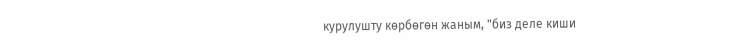курулушту көрбөгөн жаным, "биз деле киши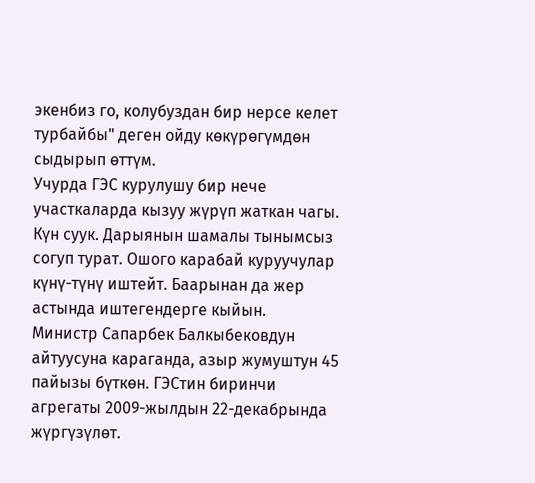экенбиз го, колубуздан бир нерсе келет турбайбы" деген ойду көкүрөгүмдөн сыдырып өттүм.
Учурда ГЭС курулушу бир нече участкаларда кызуу жүрүп жаткан чагы. Күн суук. Дарыянын шамалы тынымсыз согуп турат. Ошого карабай куруучулар күнү-түнү иштейт. Баарынан да жер астында иштегендерге кыйын.
Министр Сапарбек Балкыбековдун айтуусуна караганда, азыр жумуштун 45 пайызы бүткөн. ГЭСтин биринчи агрегаты 2009-жылдын 22-декабрында жүргүзүлөт.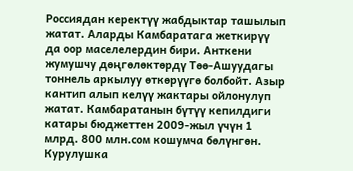Россиядан керектүү жабдыктар ташылып жатат. Аларды Камбаратага жеткирүү да оор маселелердин бири. Анткени жумушчу дөңгөлөктөрдү Төө-Ашуудагы тоннель аркылуу өткөрүүгө болбойт. Азыр кантип алып келүү жактары ойлонулуп жатат. Камбаратанын бүтүү кепилдиги катары бюджеттен 2009-жыл үчүн 1 млрд. 800 млн.сом кошумча бөлүнгөн. Курулушка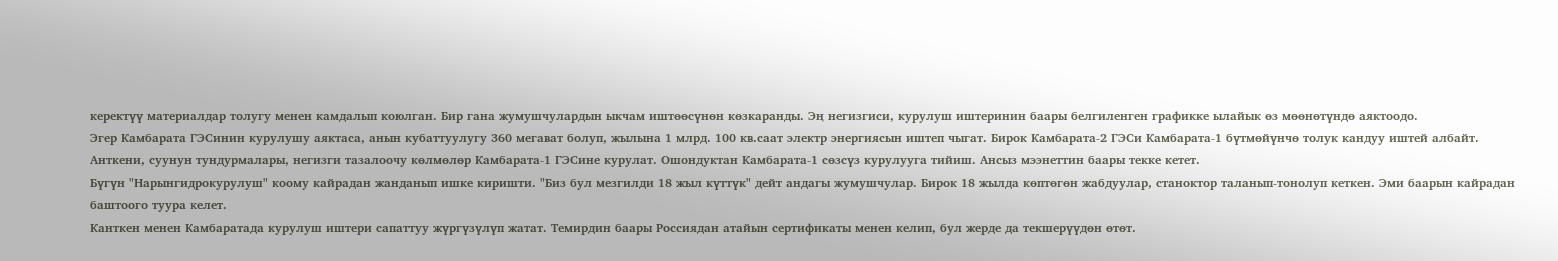керектүү материалдар толугу менен камдалып коюлган. Бир гана жумушчулардын ыкчам иштөөсүнөн көзкаранды. Эң негизгиси, курулуш иштеринин баары белгиленген графикке ылайык өз мөөнөтүндө аяктоодо.
Эгер Камбарата ГЭСинин курулушу аяктаса, анын кубаттуулугу 360 мегават болуп, жылына 1 млрд. 100 кв.саат электр энергиясын иштеп чыгат. Бирок Камбарата-2 ГЭСи Камбарата-1 бүтмөйүнчө толук кандуу иштей албайт. Анткени, суунун тундурмалары, негизги тазалоочу көлмөлөр Камбарата-1 ГЭСине курулат. Ошондуктан Камбарата-1 сөзсүз курулууга тийиш. Ансыз мээнеттин баары текке кетет.
Бүгүн "Нарынгидрокурулуш" коому кайрадан жанданып ишке киришти. "Биз бул мезгилди 18 жыл күттүк" дейт андагы жумушчулар. Бирок 18 жылда көптөгөн жабдуулар, станоктор таланып-тонолуп кеткен. Эми баарын кайрадан баштоого туура келет.
Канткен менен Камбаратада курулуш иштери сапаттуу жүргүзүлүп жатат. Темирдин баары Россиядан атайын сертификаты менен келип, бул жерде да текшерүүдөн өтөт.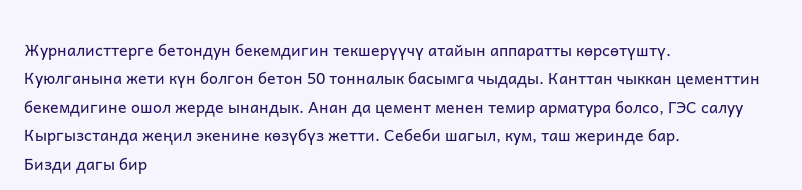Журналисттерге бетондун бекемдигин текшерүүчү атайын аппаратты көрсөтүштү. Куюлганына жети күн болгон бетон 50 тонналык басымга чыдады. Канттан чыккан цементтин бекемдигине ошол жерде ынандык. Анан да цемент менен темир арматура болсо, ГЭС салуу Кыргызстанда жеңил экенине көзүбүз жетти. Себеби шагыл, кум, таш жеринде бар.
Бизди дагы бир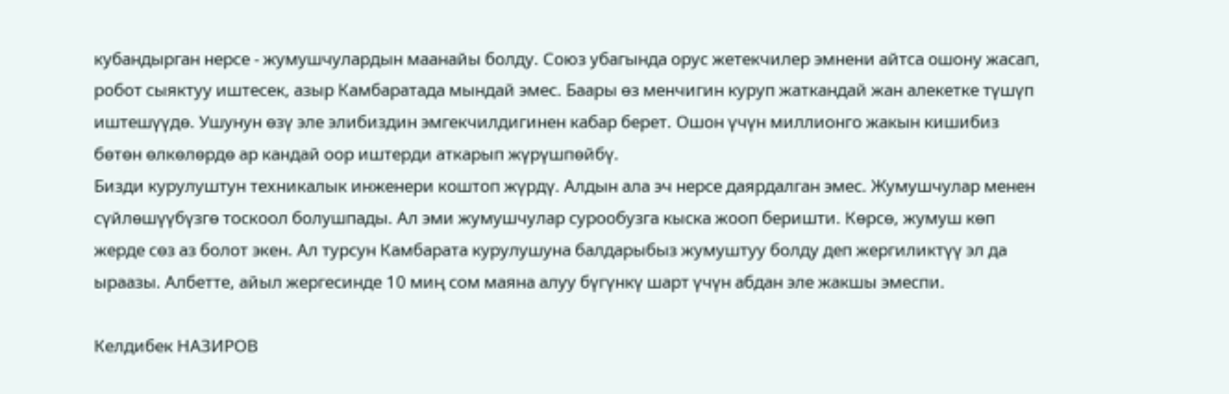кубандырган нерсе - жумушчулардын маанайы болду. Союз убагында орус жетекчилер эмнени айтса ошону жасап, робот сыяктуу иштесек, азыр Камбаратада мындай эмес. Баары өз менчигин куруп жаткандай жан алекетке түшүп иштешүүдө. Ушунун өзү эле элибиздин эмгекчилдигинен кабар берет. Ошон үчүн миллионго жакын кишибиз бөтөн өлкөлөрдө ар кандай оор иштерди аткарып жүрүшпөйбү.
Бизди курулуштун техникалык инженери коштоп жүрдү. Алдын ала эч нерсе даярдалган эмес. Жумушчулар менен сүйлөшүүбүзгө тоскоол болушпады. Ал эми жумушчулар сурообузга кыска жооп беришти. Көрсө, жумуш көп жерде сөз аз болот экен. Ал турсун Камбарата курулушуна балдарыбыз жумуштуу болду деп жергиликтүү эл да ыраазы. Албетте, айыл жергесинде 10 миң сом маяна алуу бүгүнкү шарт үчүн абдан эле жакшы эмеспи.

Келдибек НАЗИРОВ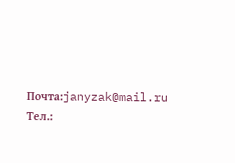Почта:janyzak@mail.ru
Тел.: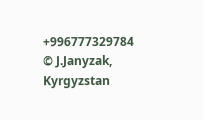+996777329784
© J.Janyzak, Kyrgyzstan